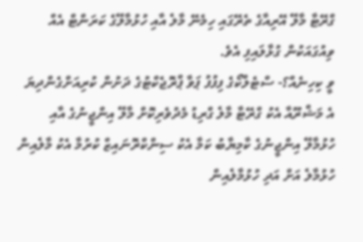ގްރޭޓާ މާލޭ އޭރިއާގެ ތެރޭގައި ހިމެނޭ މާލެ އާއި ހުޅުމާލޭގެ ކަރަންޓް އެއް ވިއުގައަކުން ގުޅާލައިފި އެވެ.
ވީ ކިހިނެއް؟- ސްޓެލްކޯގެ ފިފުފު ޕަވާ ޕްރޮޖެކްޓުގެ ދަށުން ކުރިއަށްގެންދިޔަ އެ މަޝްރޫއާ އެކު ގްރޭޓާ މާލެ ގްރިޑު މެދުވެރިކޮށް މާލޭ އިންޖީނުގެ އާއި ހުޅުމާލޭ އިންޖީނުގެ ކާމިޔާބު ކަމާ އެކު ސިންކްރޮނައިޒް ކުރުމާ އެކު މާލެއިން ހުޅުމާލެ އަށް އަދި ހުޅުމާލެއިން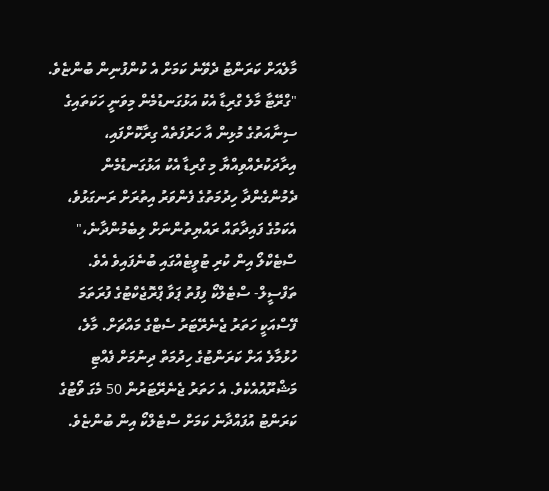މާލެއަށް ކަރަންޓު ދެވޭނެ ކަމަށް އެ ކުންފުނިން ބުންޏެވެ.
"ގްރޭޓާ މާލެ ގްރިޑާ އެކު އަޅުގަނޑުމެން މިވަނީ ހަކަތައިގެ ސިނާއަތުގެ މުޅިން އާ ހަރުފަތެއް ގިރާކޮށްފައި، އިރާދަކުރެއްވިއްޔާ މި ގްރިޑާ އެކު އަޅުގަނޑުމެން ދެމުންގެންދާ ހިދުމަތުގެ ފެންވަރު އިތުރަށް ރަނގަޅުވެ، އެކަމުގެ ފައިދާތައް ރައްޔިތުންނަށް ލިބެމުންދާނެ،" ސްޓެކްލޯ އިން ކުރި ޓުވީޓެއްގައި ބުނެފައިވެ އެވެ.
ތަފްސީލް- ސްޓެލްކޯ ފިފުތު ޕަވާ ޕްރޮޖެކްޓުގެ ފުރަތަމަ ފޭސްއަކީ ހަތަރު ޖެނެރޭޓަރު ސެޓްގެ މައްޗަށް. މާލެ، ހުޅުމާލެ އަށް ކަރަންޓުގެ ހިދުމަތް ދިނުމަށް ފެއްޓި މަޝްރޫއުއެކެވެ. އެ ހަތަރު ޖެނެރޭޓަރުން 50 މެގަ ވޯޓުގެ ކަރަންޓު އުފައްދާނެ ކަމަށް ސްޓެލްކޯ އިން ބުންޏެވެ.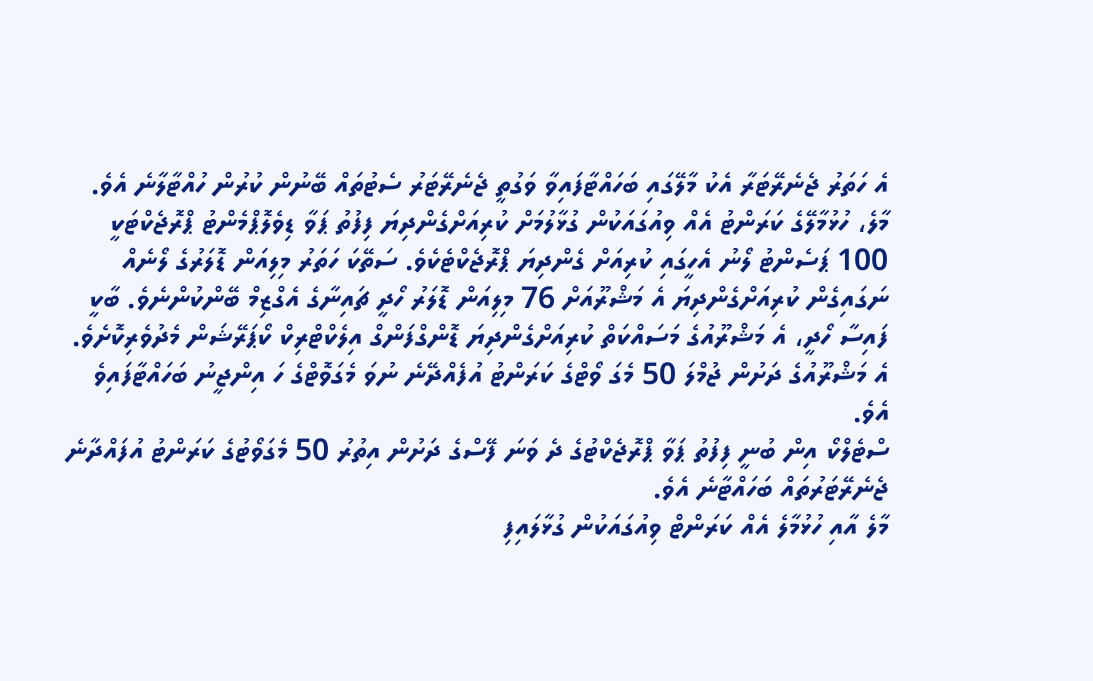އެ ހަތަރު ޖެނެރޭޓަރާ އެކު މާލޭގައި ބަހައްޓާފައިވާ ވަގުތީ ޖެނެރޭޓަރު ސެޓުތައް ބޭނުން ކުރުން ހުއްޓާލާނެ އެވެ.
މާލެ، ހުޅުމާލޭގެ ކަރަންޓު އެއް ވިއުގައަކުން ގުޅާލުމަށް ކުރިއަށްގެންދިޔަ ފިފުތު ޕަވާ ޑިވެލޮޕްމެންޓު ޕްރޮޖެކްޓަކީ 100 ޕަސެންޓު ލޯނު އެހީގައި ކުރިއަށް ގެންދިޔަ ޕްރޮޖެކްޓެކެވެ. ސަތޭކަ ހަތަރު މިލިއަން ޑޮލަރުގެ ލޯނެއް ނަގައިގެން ކުރިއަށްގެންދިޔަ އެ މަޝްރޫއަށް 76 މިލިއަން ޑޮލަރު ހޯދީ ޗައިނާގެ އެގްޒިމް ބޭންކުންނެވެ. ބާކީ ފައިސާ ހޯދީ، އެ މަޝްރޫއުގެ މަސައްކަތް ކުރިއަށްގެންދިޔަ ޑޮންގްފަންގް އިލެކްޓްރިކް ކޯޕަރޭޝަން މެދުވެރިކޮށެވެ.
އެ މަޝްރޫއުގެ ދަށުން ޖުމްލަ 50 މެގަ ވޯޓްގެ ކަރަންޓު އުފެއްދޭނެ ނުވަ މެގަވޮޓްގެ ހަ އިންޖީނު ބަހައްޓާފައިވެ އެވެ.
ސްޓެލްކޯ އިން ބުނީ ފިފުތު ޕަވާ ޕްރޮޖެކްޓުގެ ދެ ވަނަ ފޭސްގެ ދަށުން އިތުރު 50 މެގަވޯޓުގެ ކަރަންޓު އުފައްދާނެ ޖެނެރޭޓަރުތައް ބަހައްޓާނެ އެވެ.
މާލެ އާއި ހުޅުމާލެ އެއް ކަރަންޓް ވިއުގައަކުން ގުޅާލައިފި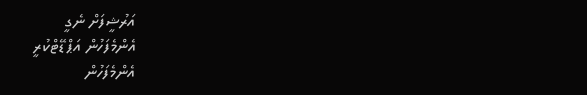އަރުޝީފަށް ނެގީ
އެންމެފަހުން އަޕްޑޭޓްކުރީ
އެންމެފަހުން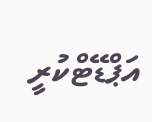އަޕްޑޭޓްކުރީ